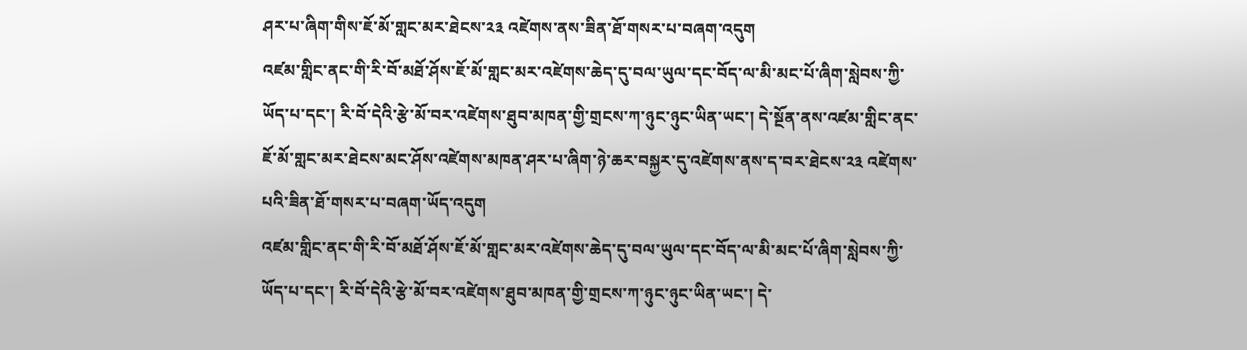ཤར་པ་ཞིག་གིས་ཇོ་མོ་གླང་མར་ཐེངས་༢༣ འཛེགས་ནས་ཟིན་ཐོ་གསར་པ་བཞག་འདུག
འཛམ་གླིང་ནང་གི་རི་བོ་མཐོ་ཤོས་ཇོ་མོ་གླང་མར་འཛེགས་ཆེད་དུ་བལ་ཡུལ་དང་བོད་ལ་མི་མང་པོ་ཞིག་སླེབས་ཀྱི་ཡོད་པ་དང་། རི་བོ་དེའི་རྩེ་མོ་བར་འཛེགས་ཐུབ་མཁན་གྱི་གྲངས་ཀ་ཉུང་ཉུང་ཡིན་ཡང་། དེ་སྔོན་ནས་འཛམ་གླིང་ནང་ཇོ་མོ་གླང་མར་ཐེངས་མང་ཤོས་འཛེགས་མཁན་ཤར་པ་ཞིག་ཉེ་ཆར་བསྐྱར་དུ་འཛེགས་ནས་ད་བར་ཐེངས་༢༣ འཛེགས་པའི་ཟིན་ཐོ་གསར་པ་བཞག་ཡོད་འདུག
འཛམ་གླིང་ནང་གི་རི་བོ་མཐོ་ཤོས་ཇོ་མོ་གླང་མར་འཛེགས་ཆེད་དུ་བལ་ཡུལ་དང་བོད་ལ་མི་མང་པོ་ཞིག་སླེབས་ཀྱི་ཡོད་པ་དང་། རི་བོ་དེའི་རྩེ་མོ་བར་འཛེགས་ཐུབ་མཁན་གྱི་གྲངས་ཀ་ཉུང་ཉུང་ཡིན་ཡང་། དེ་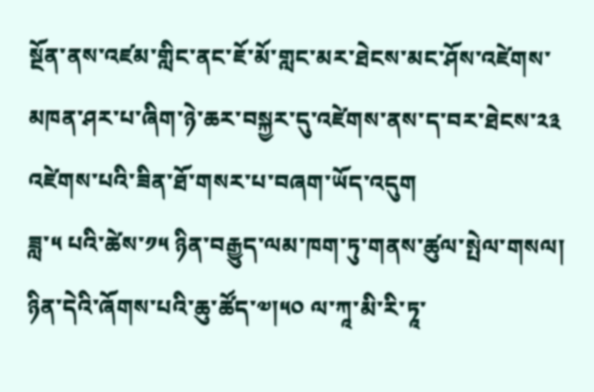སྔོན་ནས་འཛམ་གླིང་ནང་ཇོ་མོ་གླང་མར་ཐེངས་མང་ཤོས་འཛེགས་མཁན་ཤར་པ་ཞིག་ཉེ་ཆར་བསྐྱར་དུ་འཛེགས་ནས་ད་བར་ཐེངས་༢༣ འཛེགས་པའི་ཟིན་ཐོ་གསར་པ་བཞག་ཡོད་འདུག
ཟླ་༥ པའི་ཚེས་༡༥ ཉིན་བརྒྱུད་ལམ་ཁག་ཏུ་གནས་ཚུལ་སྤེལ་གསལ། ཉིན་དེའི་ཞོགས་པའི་ཆུ་ཚོད་༧།༥༠ ལ་ཀཱ་མི་རི་ཏཱ་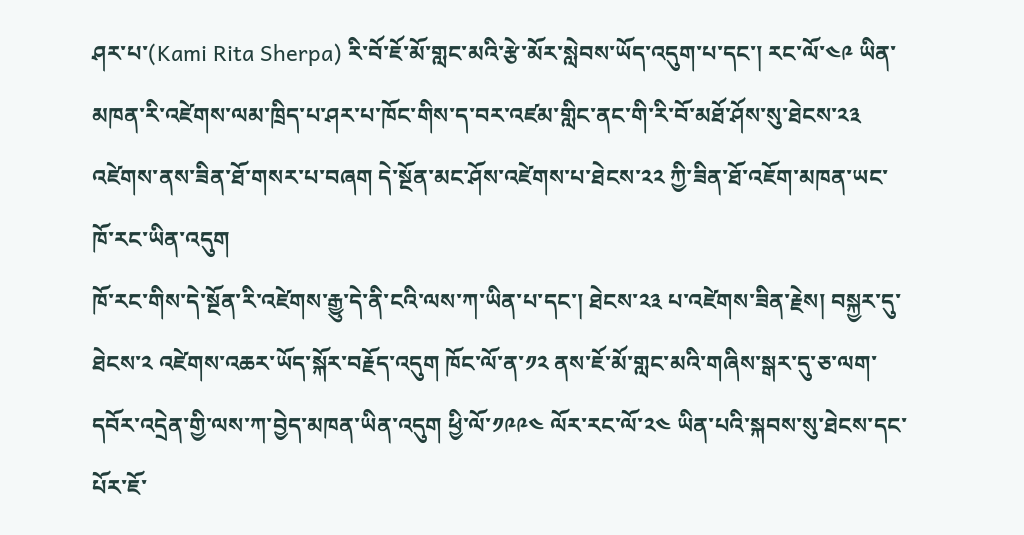ཤར་པ་(Kami Rita Sherpa) རི་བོ་ཇོ་མོ་གླང་མའི་རྩེ་མོར་སླེབས་ཡོད་འདུག་པ་དང་། རང་ལོ་༤༩ ཡིན་མཁན་རི་འཛེགས་ལམ་ཁྲིད་པ་ཤར་པ་ཁོང་གིས་ད་བར་འཛམ་གླིང་ནང་གི་རི་བོ་མཐོ་ཤོས་སུ་ཐེངས་༢༣ འཛེགས་ནས་ཟིན་ཐོ་གསར་པ་བཞག དེ་སྔོན་མང་ཤོས་འཛེགས་པ་ཐེངས་༢༢ ཀྱི་ཟིན་ཐོ་འཇོག་མཁན་ཡང་ཁོ་རང་ཡིན་འདུག
ཁོ་རང་གིས་དེ་སྔོན་རི་འཛེགས་རྒྱུ་དེ་ནི་ངའི་ལས་ཀ་ཡིན་པ་དང་། ཐེངས་༢༣ པ་འཛེགས་ཟིན་རྗེས། བསྐྱར་དུ་ཐེངས་༢ འཛེགས་འཆར་ཡོད་སྐོར་བརྗོད་འདུག ཁོང་ལོ་ན་༡༢ ནས་ཇོ་མོ་གླང་མའི་གཞིས་སྒར་དུ་ཅ་ལག་དབོར་འདྲེན་གྱི་ལས་ཀ་བྱེད་མཁན་ཡིན་འདུག ཕྱི་ལོ་༡༩༩༤ ལོར་རང་ལོ་༢༤ ཡིན་པའི་སྐབས་སུ་ཐེངས་དང་པོར་ཇོ་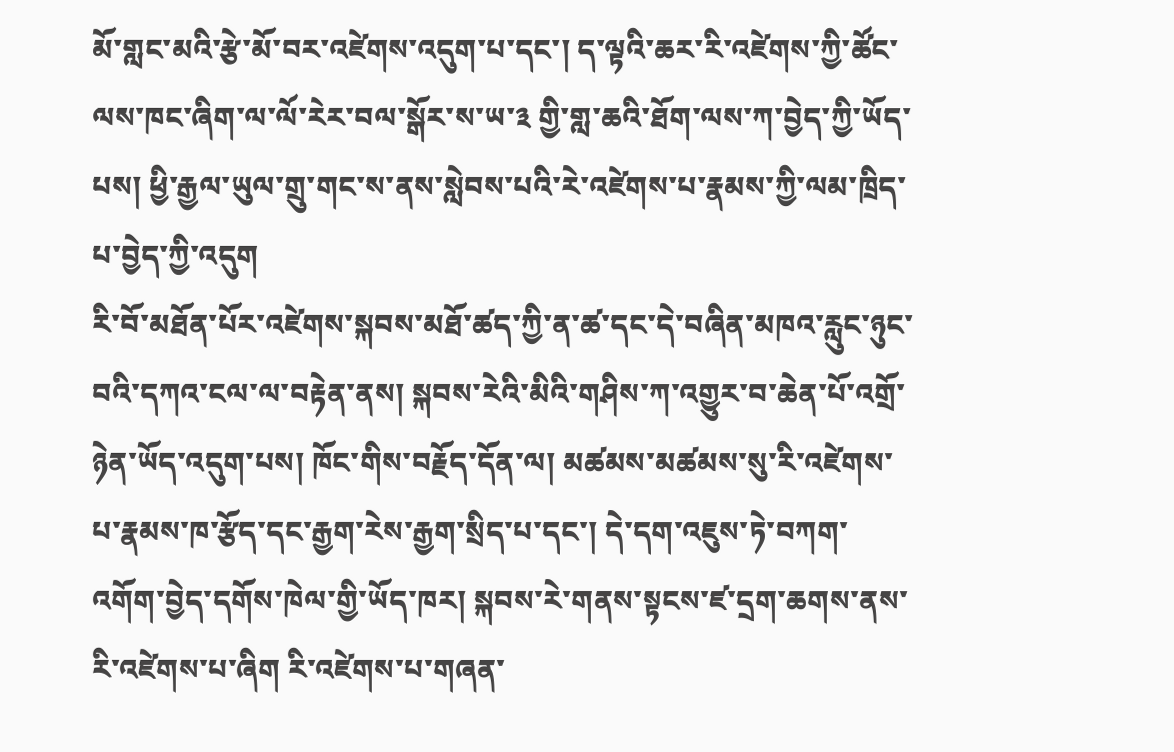མོ་གླང་མའི་རྩེ་མོ་བར་འཛེགས་འདུག་པ་དང་། ད་ལྟའི་ཆར་རི་འཛེགས་ཀྱི་ཚོང་ལས་ཁང་ཞིག་ལ་ལོ་རེར་བལ་སྒོར་ས་ཡ་༣ གྱི་གླ་ཆའི་ཐོག་ལས་ཀ་བྱེད་ཀྱི་ཡོད་པས། ཕྱི་རྒྱལ་ཡུལ་གྲུ་གང་ས་ནས་སླེབས་པའི་རེ་འཛེགས་པ་རྣམས་ཀྱི་ལམ་ཁྲིད་པ་བྱེད་ཀྱི་འདུག
རི་བོ་མཐོན་པོར་འཛེགས་སྐབས་མཐོ་ཚད་ཀྱི་ན་ཚ་དང་དེ་བཞིན་མཁའ་རླུང་ཉུང་བའི་དཀའ་ངལ་ལ་བརྟེན་ནས། སྐབས་རེའི་མིའི་གཤིས་ཀ་འགྱུར་བ་ཆེན་པོ་འགྲོ་ཉེན་ཡོད་འདུག་པས། ཁོང་གིས་བརྗོད་དོན་ལ། མཚམས་མཚམས་སུ་རི་འཛེགས་པ་རྣམས་ཁ་རྩོད་དང་རྒྱག་རེས་རྒྱག་སྲིད་པ་དང་། དེ་དག་འཇུས་ཏེ་བཀག་འགོག་བྱེད་དགོས་ཁེལ་གྱི་ཡོད་ཁར། སྐབས་རེ་གནས་སྟངས་ཛ་དྲག་ཆགས་ནས་རི་འཛེགས་པ་ཞིག རི་འཛེགས་པ་གཞན་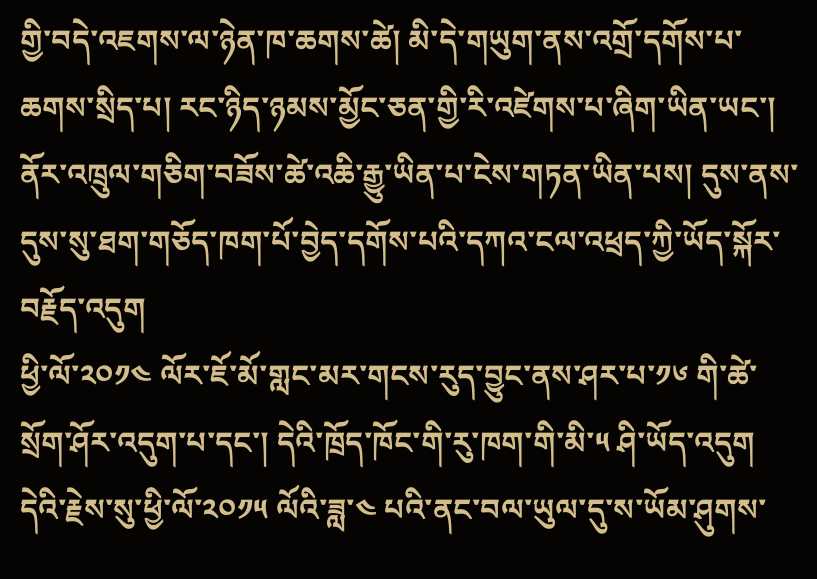གྱི་བདེ་འཇགས་ལ་ཉེན་ཁ་ཆགས་ཚེ། མི་དེ་གཡུག་ནས་འགྲོ་དགོས་པ་ཆགས་སྲིད་པ། རང་ཉིད་ཉམས་མྱོང་ཅན་གྱི་རི་འཛེགས་པ་ཞིག་ཡིན་ཡང་། ནོར་འཁྲུལ་གཅིག་བཟོས་ཚེ་འཆི་རྒྱུ་ཡིན་པ་ངེས་གཏན་ཡིན་པས། དུས་ནས་དུས་སུ་ཐག་གཅོད་ཁག་པོ་བྱེད་དགོས་པའི་དཀའ་ངལ་འཕྲད་ཀྱི་ཡོད་སྐོར་བརྗོད་འདུག
ཕྱི་ལོ་༢༠༡༤ ལོར་ཇོ་མོ་གླང་མར་གངས་རུད་བྱུང་ནས་ཤར་པ་༡༦ གི་ཚེ་སྲོག་ཤོར་འདུག་པ་དང་། དེའི་ཁྲོད་ཁོང་གི་རུ་ཁག་གི་མི་༥ ཤི་ཡོད་འདུག དེའི་རྗེས་སུ་ཕྱི་ལོ་༢༠༡༥ ལོའི་ཟླ་༤ པའི་ནང་བལ་ཡུལ་དུ་ས་ཡོམ་ཤུགས་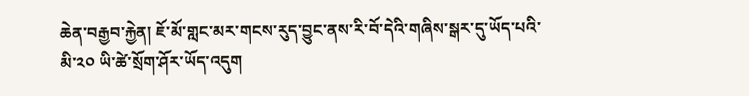ཆེན་བརྒྱབ་རྐྱེན། ཇོ་མོ་གླང་མར་གངས་རུད་བྱུང་ནས་རི་བོ་དེའི་གཞིས་སྒར་དུ་ཡོད་པའི་མི་༢༠ ཡི་ཚེ་སྲོག་ཤོར་ཡོད་འདུག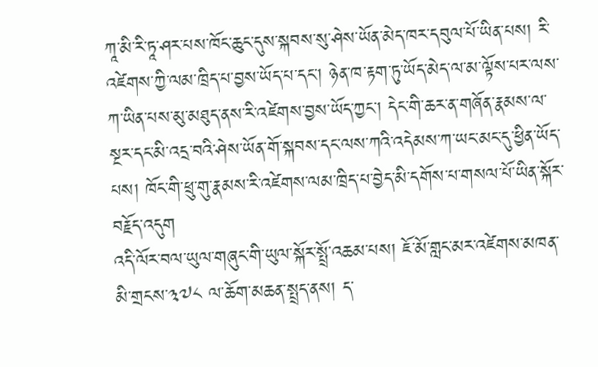ཀཱ་མི་རི་ཏཱ་ཤར་པས་ཁོང་ཆུང་དུས་སྐབས་སུ་ཤེས་ཡོན་མེད་ཁར་དབུལ་པོ་ཡིན་པས། རི་འཛེགས་ཀྱི་ལམ་ཁྲིད་པ་བྱས་ཡོད་པ་དང་། ཉེན་ཁ་རྟག་ཏུ་ཡོད་མེད་ལ་མ་ལྟོས་པར་ལས་ཀ་ཡིན་པས་མུ་མཐུད་ནས་རི་འཛེགས་བྱས་ཡོད་ཀྱང་། དེང་གི་ཆར་ན་གཞོན་རྣམས་ལ་སྔར་དང་མི་འདྲ་བའི་ཤེས་ཡོན་གོ་སྐབས་དང་ལས་ཀའི་འདེམས་ཀ་ཡང་མང་དུ་ཕྱིན་ཡོད་པས། ཁོང་གི་ཕྲུ་གུ་རྣམས་རི་འཛེགས་ལམ་ཁྲིད་པ་བྱེད་མི་དགོས་པ་གསལ་པོ་ཡིན་སྐོར་བརྗོད་འདུག
འདི་ལོར་བལ་ཡུལ་གཞུང་གི་ཡུལ་སྐོར་སྤྲོ་འཆམ་པས། ཇོ་མོ་གླང་མར་འཛེགས་མཁན་མི་གྲངས་༣༧༨ ལ་ཆོག་མཆན་སྤྲད་ནས། ད་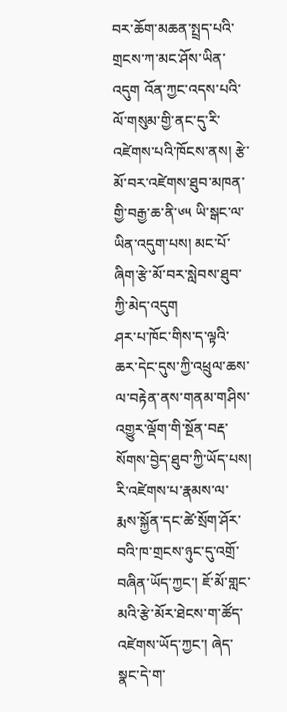བར་ཆོག་མཆན་སྤྲད་པའི་གྲངས་ཀ་མང་ཤོས་ཡིན་འདུག འོན་ཀྱང་འདས་པའི་ལོ་གསུམ་གྱི་ནང་དུ་རི་འཛེགས་པའི་ཁོངས་ནས། རྩེ་མོ་བར་འཛེགས་ཐུབ་མཁན་གྱི་བརྒྱ་ཆ་ནི་༦༥ ཡི་སྒང་ལ་ཡིན་འདུག་པས། མང་པོ་ཞིག་རྩེ་མོ་བར་སླེབས་ཐུབ་ཀྱི་མེད་འདུག
ཤར་པ་ཁོང་གིས་ད་ལྟའི་ཆར་དེང་དུས་ཀྱི་འཕྲུལ་ཆས་ལ་བརྟེན་ནས་གནམ་གཤིས་འགྱུར་ལྡོག་གི་སྔོན་བརྡ་སོགས་བྱེད་ཐུབ་ཀྱི་ཡོད་པས། རི་འཛེགས་པ་རྣམས་ལ་རྨས་སྐྱོན་དང་ཚེ་སྲོག་ཤོར་བའི་ཁ་གྲངས་ཉུང་དུ་འགྲོ་བཞིན་ཡོད་ཀྱང་། ཇོ་མོ་གླང་མའི་རྩེ་མོར་ཐེངས་ག་ཚོད་འཛེགས་ཡོད་ཀྱང་། ཞེད་སྣང་དེ་ག་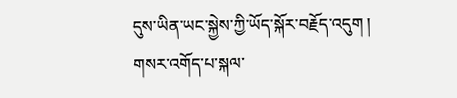དུས་ཡིན་ཡང་སྐྱེས་ཀྱི་ཡོད་སྐོར་བརྗོད་འདུག །
གསར་འགོད་པ་སྐལ་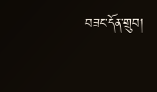བཟང་དོན་གྲུབ།